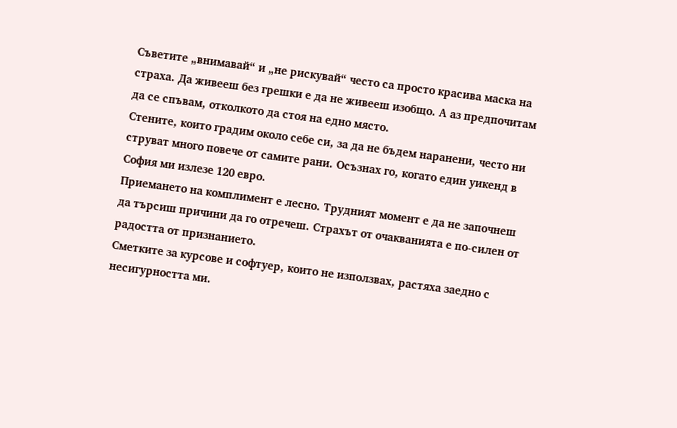Съветите „внимавай“ и „не рискувай“ често са просто красива маска на страха. Да живееш без грешки е да не живееш изобщо. А аз предпочитам да се спъвам, отколкото да стоя на едно място.
Стените, които градим около себе си, за да не бъдем наранени, често ни струват много повече от самите рани. Осъзнах го, когато един уикенд в София ми излезе 120 евро.
Приемането на комплимент е лесно. Трудният момент е да не започнеш да търсиш причини да го отречеш. Страхът от очакванията е по-силен от радостта от признанието.
Сметките за курсове и софтуер, които не използвах, растяха заедно с несигурността ми.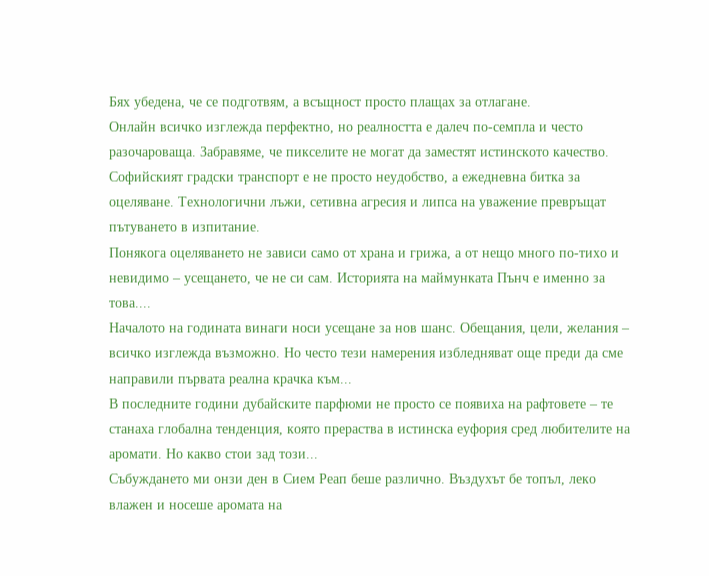Бях убедена, че се подготвям, а всъщност просто плащах за отлагане.
Онлайн всичко изглежда перфектно, но реалността е далеч по-семпла и често разочароваща. Забравяме, че пикселите не могат да заместят истинското качество.
Софийският градски транспорт е не просто неудобство, а ежедневна битка за оцеляване. Технологични лъжи, сетивна агресия и липса на уважение превръщат пътуването в изпитание.
Понякога оцеляването не зависи само от храна и грижа, а от нещо много по-тихо и невидимо – усещането, че не си сам. Историята на маймунката Пънч е именно за това....
Началото на годината винаги носи усещане за нов шанс. Обещания, цели, желания – всичко изглежда възможно. Но често тези намерения избледняват още преди да сме направили първата реална крачка към...
В последните години дубайските парфюми не просто се появиха на рафтовете – те станаха глобална тенденция, която прераства в истинска еуфория сред любителите на аромати. Но какво стои зад този...
Събуждането ми онзи ден в Сием Реап беше различно. Въздухът бе топъл, леко влажен и носеше аромата на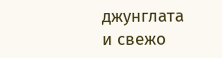джунглата и свежо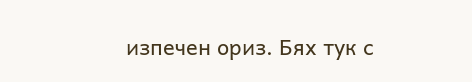изпечен ориз. Бях тук с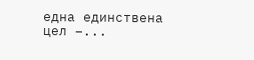една единствена цел –...